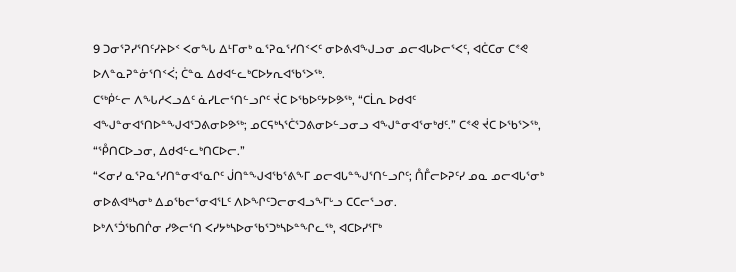9 ᑐᓂᕐᕈᓯᕐᑎᑦᓯᔨᐅᑉ ᐸᓂᖓ ᐃᒻᒥᓂᒃ ᓇᕐᕈᓇᕐᓯᑎᑉᐸᑦ ᓂᐅᕕᐊᖑᓗᓂ ᓄᓕᐊᒐᐅᓕᕐᐸᑦ, ᐊᑖᑕᓂ ᑕᕝᕙ ᐅᐱᓐᓇᕈᓐᓃᕐᑎᑉᐹ; ᑖᓐᓇ ᐃᑯᐊᓪᓚᒃᑕᐅᔭᕆᐊᖃᕐᐳᖅ.
ᑕᖅᑮᓪᓕ ᐱᖓᓱᐸᓗᐃᑦ ᓈᓯᒪᓕᕐᑎᓪᓗᒋᑦ ᔫᑕ ᐅᖃᐅᑦᔭᐅᕗᖅ, “ᑕᒫᕆ ᐅᑯᐊᑦ ᐊᖑᓐᓂᐊᕐᑎᐅᓐᖑᐊᕐᑐᕕᓂᐅᕗᖅ; ᓄᑕᕋᒃᓴᕐᑖᕐᑐᕕᓂᐅᓪᓗᓂᓗ ᐊᖑᓐᓂᐊᕐᓂᒃᑯᑦ.” ᑕᕝᕙ ᔫᑕ ᐅᖃᕐᐳᖅ, “ᕾᑎᑕᐅᓗᓂ, ᐃᑯᐊᓪᓚᒃᑎᑕᐅᓕ.”
“ᐸᓂᓯ ᓇᕐᕈᓇᕐᓯᑎᓐᓂᐊᕐᓇᒋᑦ ᒎᑎᓐᖑᐊᖃᕐᕕᖕᒥ ᓄᓕᐊᒐᓐᖑᕐᑎᓪᓗᒋᑦ; ᑍᒤᓕᐅᕈᑦᓯ ᓄᓇ ᓄᓕᐊᒐᕐᓂᒃ ᓂᐅᕕᐊᒃᓴᓂᒃ ᐃᓄᖃᓕᕐᓂᐊᕐᒪᑦ ᐱᐅᖏᑦᑐᓕᓂᐊᓗᖕᒥᒡᓗ ᑕᑕᓕᕐᓗᓂ.
ᐅᒃᐱᕐᑑᖃᑎᒌᓂ ᓯᕗᓕᕐᑎ ᐸᓯᔭᒃᓴᐅᓂᖃᕐᑐᒃᓴᐅᓐᖏᓚᖅ, ᐊᑕᐅᓯᕐᒥᒃ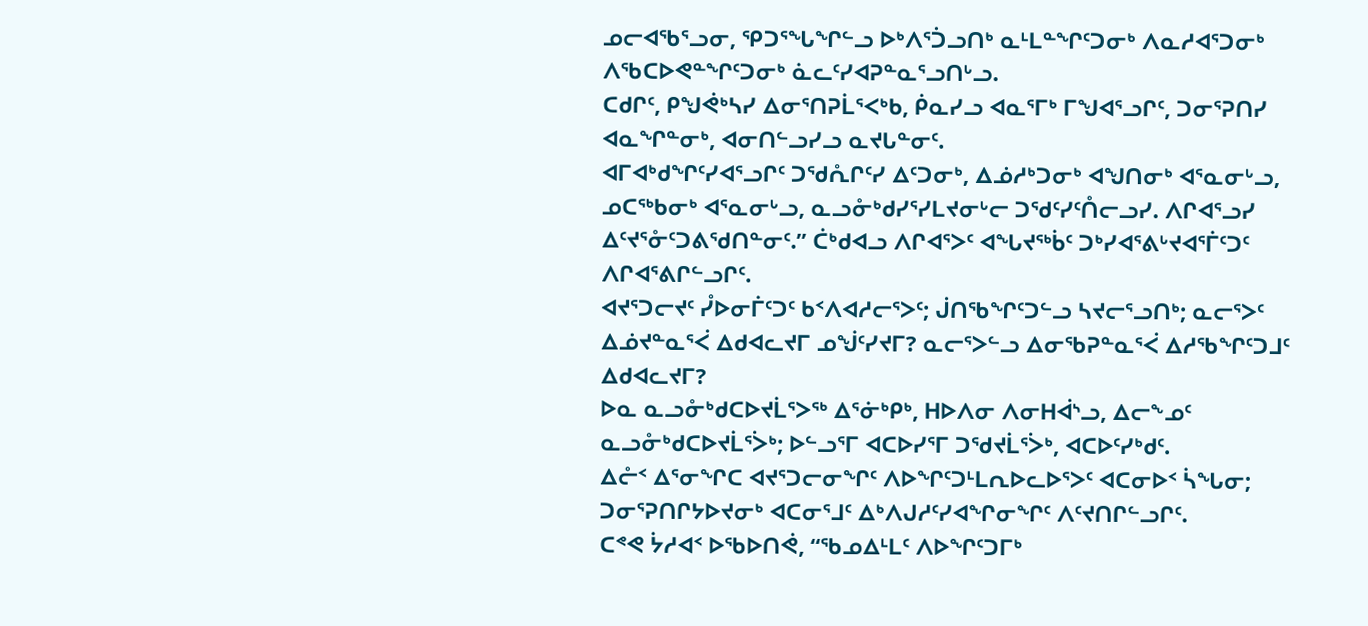ᓄᓕᐊᖃᕐᓗᓂ, ᕿᑐᕐᖓᖏᓪᓗ ᐅᒃᐱᕐᑑᓗᑎᒃ ᓇᒻᒪᓐᖏᑦᑐᓂᒃ ᐱᓇᓱᐊᕐᑐᓂᒃ ᐱᖃᑕᐅᕙᓐᖏᑦᑐᓂᒃ ᓈᓚᑦᓯᐊᕈᓐᓇᕐᓗᑎᒡᓗ.
ᑕᑯᒋᑦ, ᑭᖑᕚᒃᓴᓯ ᐃᓂᕐᑎᕈᒫᕐᐸᒃᑲ, ᑮᓇᓯᓗ ᐊᓇᕐᒥᒃ ᒥᖑᐊᕐᓗᒋᑦ, ᑐᓂᕐᕈᑎᓯ ᐊᓇᖏᓐᓂᒃ, ᐊᓂᑎᓪᓗᓯᓗ ᓇᔪᒐᓐᓂᑦ.
ᐊᒥᐊᒃᑯᖏᑦᓯᐊᕐᓗᒋᑦ ᑐᖁᕅᒋᑦᓯ ᐃᑦᑐᓂᒃ, ᐃᓅᓱᒃᑐᓂᒃ ᐊᖑᑎᓂᒃ ᐊᕐᓇᓂᒡᓗ, ᓄᑕᖅᑲᓂᒃ ᐊᕐᓇᓂᒡᓗ, ᓇᓗᓁᒃᑯᓯᕐᓯᒪᔪᓂᒡᓕ ᑐᖁᑦᓯᑦᑍᓕᓗᓯ. ᐱᒋᐊᕐᓗᓯ ᐃᑦᔪᕐᓁᑦᑐᕕᖁᑎᓐᓂᑦ.” ᑖᒃᑯᐊᓗ ᐱᒋᐊᕐᐳᑦ ᐊᖓᔪᖅᑳᑦ ᑐᒃᓯᐊᕐᕕᒡᔪᐊᕐᒦᑦᑐᑦ ᐱᒋᐊᕐᕕᒋᓪᓗᒋᑦ.
ᐊᔪᕐᑐᓕᔪᑦ ᓮᐅᓂᒦᑦᑐᑦ ᑲᑉᐱᐊᓱᓕᕐᐳᑦ; ᒎᑎᖃᖏᑦᑐᓪᓗ ᓴᔪᓕᕐᓗᑎᒃ; ᓇᓕᕐᐳᑦ ᐃᓅᔪᓐᓇᕐᐹ ᐃᑯᐊᓚᔪᒥ ᓄᖒᑦᓯᔪᒥ? ᓇᓕᕐᐳᓪᓗ ᐃᓂᖃᕈᓐᓇᕐᐹ ᐃᓱᖃᖏᑦᑐᒧᑦ ᐃᑯᐊᓚᔪᒥ?
ᐅᓇ ᓇᓗᓁᒃᑯᑕᐅᔪᒫᕐᐳᖅ ᐃᕐᓃᒃᑭᒃ, ᕼᐅᐱᓂ ᐱᓂᕼᐋᔅᓗ, ᐃᓕᖕᓄᑦ ᓇᓗᓁᒃᑯᑕᐅᔪᒫᕐᐴᒃ; ᐅᓪᓗᕐᒥ ᐊᑕᐅᓯᕐᒥ ᑐᖁᔪᒫᕐᐴᒃ, ᐊᑕᐅᑦᓯᒃᑯᑦ.
ᐃᓔᑉ ᐃᕐᓂᖏᑕ ᐊᔪᕐᑐᓕᓂᖏᑦ ᐱᐅᖏᑦᑐᒻᒪᕆᐅᓚᐅᕐᐳᑦ ᐊᑕᓂᐅᑉ ᓵᖓᓂ; ᑐᓂᕐᕈᑎᒋᔭᐅᔪᓂᒃ ᐊᑕᓂᕐᒧᑦ ᐃᒃᐱᒍᓱᑦᓯᐊᖏᓂᖏᑦ ᐱᑦᔪᑎᒋᓪᓗᒋᑦ.
ᑕᕝᕙ ᔮᓱᐊᑉ ᐅᖃᐅᑎᕚ, “ᖃᓄᐃᒻᒪᑦ ᐱᐅᖏᑦᑐᒥᒃ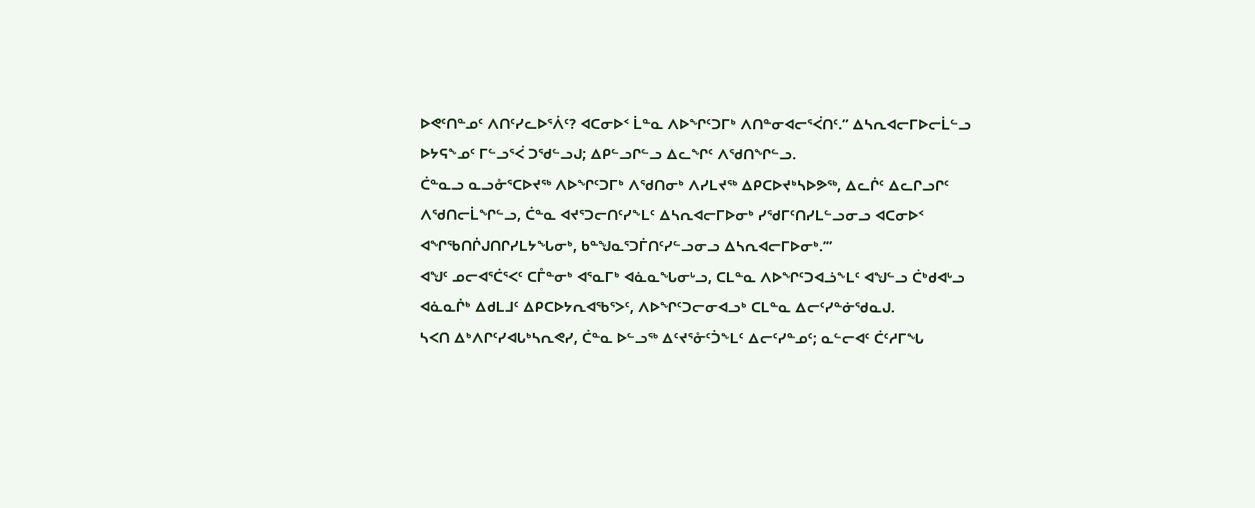ᐅᕙᑦᑎᓐᓄᑦ ᐱᑎᑦᓯᓚᐅᕐᐲᑦ? ᐊᑕᓂᐅᑉ ᒫᓐᓇ ᐱᐅᖏᑦᑐᒥᒃ ᐱᑎᓐᓂᐊᓕᕐᐹᑎᑦ.” ᐃᓴᕆᐊᓕᒥᐅᓕᒫᓪᓗ ᐅᔭᕋᖕᓄᑦ ᒥᓪᓗᕐᐹ ᑐᖁᓪᓗᒍ; ᐃᑭᓪᓗᒋᓪᓗ ᐃᓚᖏᑦ ᐱᖁᑎᖏᓪᓗ.
ᑖᓐᓇᓗ ᓇᓗᓁᕐᑕᐅᔪᖅ ᐱᐅᖏᑦᑐᒥᒃ ᐱᖁᑎᓂᒃ ᐱᓯᒪᔪᖅ ᐃᑭᑕᐅᔪᒃᓴᐅᕗᖅ, ᐃᓚᒌᑦ ᐃᓚᒋᓗᒋᑦ ᐱᖁᑎᓕᒫᖏᓪᓗ, ᑖᓐᓇ ᐊᔪᕐᑐᓕᑎᑦᓯᖕᒪᑦ ᐃᓴᕆᐊᓕᒥᐅᓂᒃ ᓯᖁᒥᑦᑎᓯᒪᓪᓗᓂᓗ ᐊᑕᓂᐅᑉ ᐊᖏᖃᑎᒌᒍᑎᒋᓯᒪᔭᖓᓂᒃ, ᑲᓐᖑᓇᕐᑐᒦᑎᑦᓯᓪᓗᓂᓗ ᐃᓴᕆᐊᓕᒥᐅᓂᒃ.’”
ᐊᖑᑦ ᓄᓕᐊᕐᑖᕐᐸᑦ ᑕᒤᓐᓂᒃ ᐊᕐᓇᒥᒃ ᐊᓈᓇᖓᓂᒡᓗ, ᑕᒪᓐᓇ ᐱᐅᖏᑦᑐᐊᓘᖕᒪᑦ ᐊᖑᓪᓗ ᑖᒃᑯᐊᒡᓗ ᐊᓈᓇᒌᒃ ᐃᑯᒪᒧᑦ ᐃᑭᑕᐅᔭᕆᐊᖃᕐᐳᑦ, ᐱᐅᖏᑦᑐᓕᓂᐊᓗᒃ ᑕᒪᓐᓇ ᐃᓕᑦᓯᓐᓃᖁᓇᒍ.
ᓴᐸᑎ ᐃᒃᐱᒋᑦᓯᐊᒐᒃᓴᕆᕙᓯ, ᑖᓐᓇ ᐅᓪᓗᖅ ᐃᑦᔪᕐᓁᑦᑑᖕᒪᑦ ᐃᓕᑦᓯᓐᓄᑦ; ᓇᓪᓕᐊᑦ ᑖᑦᓱᒥᖓ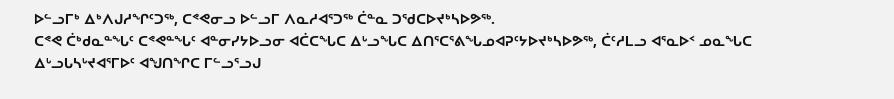ᐅᓪᓗᒥᒃ ᐃᒃᐱᒍᓱᖏᑦᑐᖅ, ᑕᕝᕙᓂᓗ ᐅᓪᓗᒥ ᐱᓇᓱᐊᕐᑐᖅ ᑖᓐᓇ ᑐᖁᑕᐅᔪᒃᓴᐅᕗᖅ.
ᑕᕝᕙ ᑖᒃᑯᓇᓐᖓᑦ ᑕᕝᕙᓐᖓᑦ ᐊᓐᓂᓯᔭᐅᓗᓂ ᐊᑖᑕᖓᑕ ᐃᒡᓗᖓᑕ ᐃᑎᕐᑕᕐᕕᖓᓄᐊᕈᑦᔭᐅᔪᒃᓴᐅᕗᖅ, ᑖᑦᓱᒪᓗ ᐊᕐᓇᐅᑉ ᓄᓇᖓᑕ ᐃᒡᓗᒐᓴᒡᔪᐊᕐᒥᐅᑦ ᐊᖑᑎᖏᑕ ᒥᓪᓗᕐᓗᒍ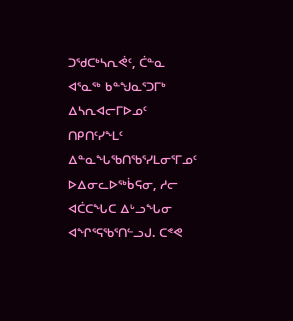ᑐᖁᑕᒃᓴᕆᕚᑦ, ᑖᓐᓇ ᐊᕐᓇᖅ ᑲᓐᖑᓇᕐᑐᒥᒃ ᐃᓴᕆᐊᓕᒥᐅᓄᑦ ᑎᑭᑎᑦᓯᖕᒪᑦ ᐃᓐᓇᖓᖃᑎᖃᕐᓯᒪᓂᕐᒥᓄᑦ ᐅᐃᓂᓚᐅᖅᑳᕋᓂ, ᓱᓕ ᐊᑖᑕᖓᑕ ᐃᒡᓗᖓᓂ ᐊᖏᕐᕋᖃᕐᑎᓪᓗᒍ. ᑕᕝᕙ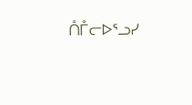ᑍᒤᓕᐅᕐᓗᓯ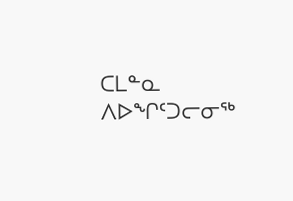ᑕᒪᓐᓇ ᐱᐅᖏᑦᑐᓕᓂᖅ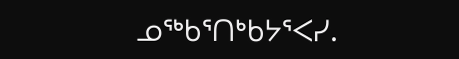ᓄᖅᑲᕐᑎᒃᑲᔭᕐᐸᓯ.